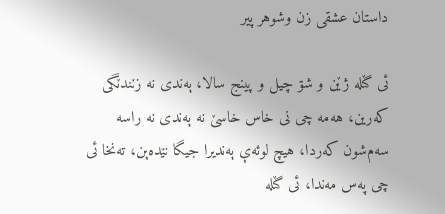داستان عشقی زن وشوهر پیر

ئی گݖله ژێن و شۊ چیل و پینج سالا، ېه‌‌ندی نه‌ زݖندݖگی که‌‌رین، هه‌مه چی نی خاس خاسێ نه‌‌ ېه‌‌ندی نه راسه سه‌‌م‌شون که‌‌ردا، هیچ لوئه‌‌ې ېه‌‌ندیرا جیگا نێده‌‌ېن، ته‌‌نخا ئی چی په‌س مه‌‌ندا،‌‌ ئی گݖله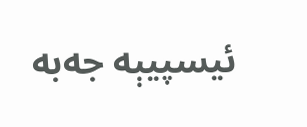ئیسپیېه جه‌‌به‌‌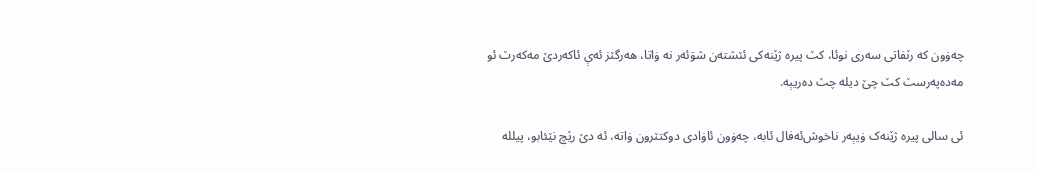چه‌‌ۏون که‌‌ رݖفاتی سه‌‌ری نوئا، کݖ پیر‌‌ه ژێنه‌‌کی ئݖشته‌ن شۊئه‌‌ر نه‌‌ ۏاتا، هه‌رگݖز ئه‌‌ې ئاکه‌‌ردێ مه‌‌که‌‌رݖ ئو مه‌‌ده‌‌په‌‌رسݖ کݖ چێ دیله‌‌ چݖ ده‌‌ریېه.

ئی سالی پیره‌‌ ژێنه‌‌ک ۏیېه‌‌ر ناخوش‌ئه‌فال ئابه، چه‌‌ۏون ئاۏادی دوکتݖرون ۏاته‌‌، ئه‌‌ دێ رێچ نێئابو، پیلله‌‌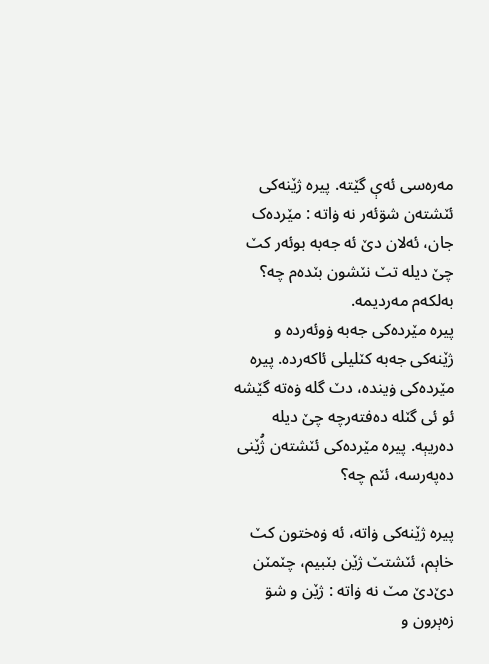مه‌‌ره‌‌سی ئه‌‌ې گێته‌‌. پیره‌‌ ژێنه‌‌کی ئݖشته‌‌ن شۊئه‌‌ر نه‌‌ ۏاته‌ : مێرده‌‌ک جان، ئه‌‌لان دێ‌‌ ئه‌‌ جه‌‌به‌‌ بوئه‌‌ر کݖ چێ دیله‌‌ تݖ نݖشون بݖده‌‌م چه‌‌؟ به‌‌لکه‌‌م مه‌‌ردیمه‌‌.
پیره‌‌ مێرده‌‌کی جه‌‌به‌‌ ۏوئه‌‌رده‌‌ و ژێنه‌‌کی جه‌‌به‌‌ کݖلیلی ئاکه‌‌رده‌‌. پیره‌‌ مێرده‌‌کی ۏینده،‌‌ دݖ گله ۏه‌‌ته‌‌ گێشه‌‌ ئو ئی گݖله‌‌ ده‌‌فته‌‌رچه‌‌ چێ دیله‌‌ ده‌‌ریېه. پیره‌‌ مێرده‌‌کی ئݖشته‌ن ژُێنی ده‌‌په‌‌رسه، ئݖم چه‌‌؟

پیره‌‌ ژێنه‌‌کی ۏاته،‌‌ ئه ۏه‌‌ختون کݖ خاېم، ئݖشتݖ ژێن بݖبیم، چݖمݖن دێ‌دێ مݖ نه‌‌ ۏاته‌ : ژێن و شۊ زه‌‌ېرون و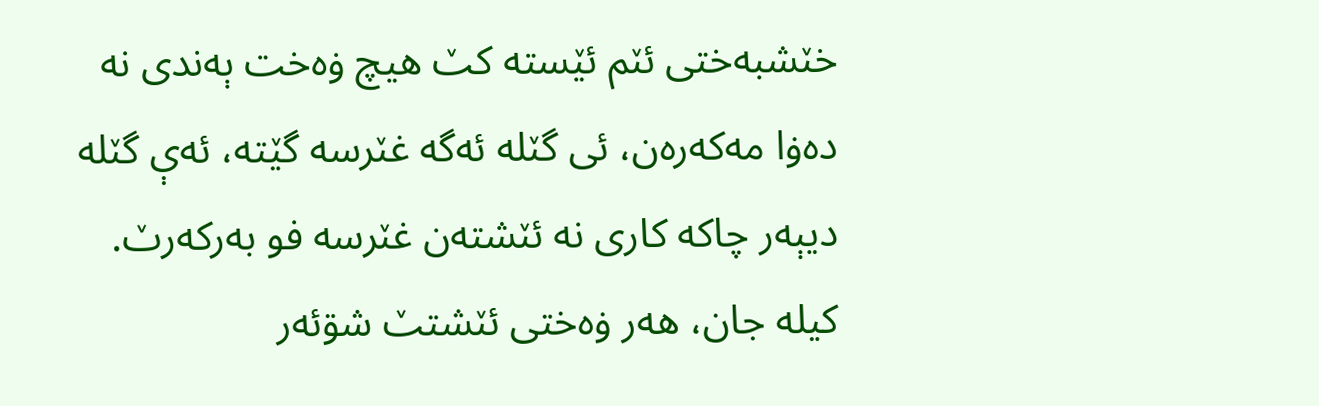خݖشبه‌‌ختی ئݖم ئێسته‌‌ کݖ هیچ ۏه‌‌خت ېه‌‌ندی نه‌‌ ده‌ۏا مه‌‌که‌‌ره‌‌ن، ئی گݖله‌‌ ئه‌‌گه‌‌ غݖرسه‌‌ گێته‌، ئه‌‌ې گݖله‌‌ دیېه‌‌ر چاکه‌‌ کاری نه‌‌ ئݖشته‌‌ن غݖرسه‌‌ فو به‌‌رکه‌‌رݖ. کیله‌‌ جان، هه‌‌ر ۏه‌‌ختی ئݖشتݖ شۊئه‌‌ر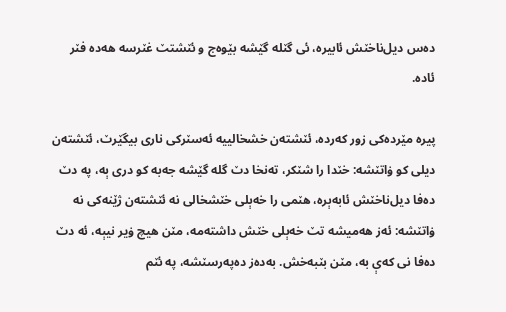ده‌‌س دیل‌ناخݖش ئابیره‌‌، ئی گݖله‌‌ گێشه‌‌ بێوه‌‌ج و ئݖشتݖ غݖرسه‌‌ هه‌‌ده‌‌ فݖر ئاده‌‌.

پیره مێرده‌‌کی زور که‌‌رده‌‌، ئݖشته‌‌ن خشخالییه‌‌ ئه‌‌سݖرکی ناری بیگێرݖ، ئݖشته‌ن دیلی کو ۏاتݖشه‌‌: خݖدا را شݖکر، ته‌‌نخا دݖ گله‌‌ گێشه جه‌‌به کو دری ېه‌‌، په‌‌ دݖ ده‌‌فا دیل‌ناخݖش ئابه‌ېره، هݖمی را خه‌ېلی خݖشخالی نه‌‌ ئݖشته‌ن ژێنه‌‌کی نه ۏاتݖشه‌‌: ئه‌‌ز هه‌‌میشه‌‌ تݖ خه‌‌ېلی خݖش داشته‌‌مه، مݖن هیچ ۏیر نیېه، ئه‌‌ دݖ ده‌‌فا نی که‌‌ې به، مݖن بݖبه‌‌خش. به‌‌ده‌‌ز ده‌‌په‌‌رسݖشه،‌‌ په‌‌ ئݖم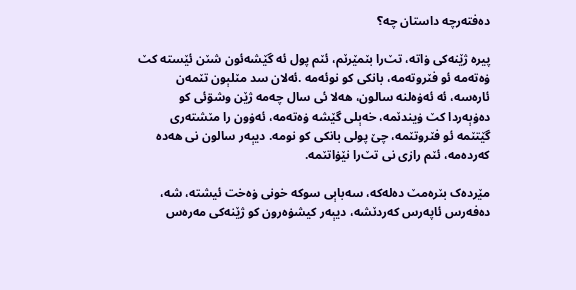ده‌‌فته‌رچه‌‌ داستان چه؟

پیره ژێنه‌‌کی ۏاته، تݖ‌را بݖمێرݖم، ئݖم پول ئه‌‌ گێشه‌ئون شݖن ئێسته‌‌ کݖ ۏه‌‌ته‌‌مه‌‌ ئو فݖروته‌‌مه‌‌، بانکی کو نوئه‌‌مه‌‌ .ئه‌‌لان سد مݖلېون تݖمه‌‌ن ئاره‌‌سه‌‌، ئه‌‌ ئه‌‌ۏه‌لنه‌‌ سالون، هه‌‌لا ئی سال چه‌‌مه‌‌ ژێن وشۊئی کو ده‌‌ۏېه‌‌ردا کݖ ۏیندݖمه‌، خه‌ېلی گێشه‌‌ ۏه‌‌ته‌‌مه، ئه‌‌ۏون را مݖشته‌‌ری گێتݖمه‌‌ ئو فݖروتݖمه‌‌، چێ پولی بانکی کو نومه‌‌. دیېه‌‌ر سالون نی هه‌‌ده‌‌ که‌‌رده‌‌مه‌‌، ئݖم رازی نی تݖ‌را نێۏاتݖمه‌‌.

مێرده‌‌ک بݖره‌‌مݖ ده‌‌له‌‌که‌‌، سه‌‌باېی سوکه‌‌ خونی ۏه‌خت ئیشته‌، شه،‌‌ ده‌‌فه‌‌رس ئاپه‌‌رس که‌‌ردݖشه‌‌، دیېه‌‌ر کیشۏه‌‌رون کو ژێنه‌‌کی مه‌‌ره‌‌س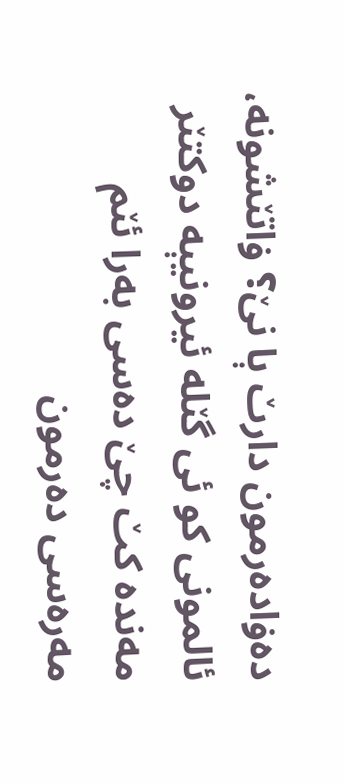ده‌ۏاده‌‌رمون دارݖ ېا نێ؟ ۏاتݖشونه‌‌، ئا‌‌لمونی کو ئی گݖله‌‌ ئیرونیېه‌‌ دوکتݖر مه‌‌نده‌‌ کݖ چێ ده‌‌سی به‌‌را ئݖم مه‌ره‌‌سی ده‌‌رمون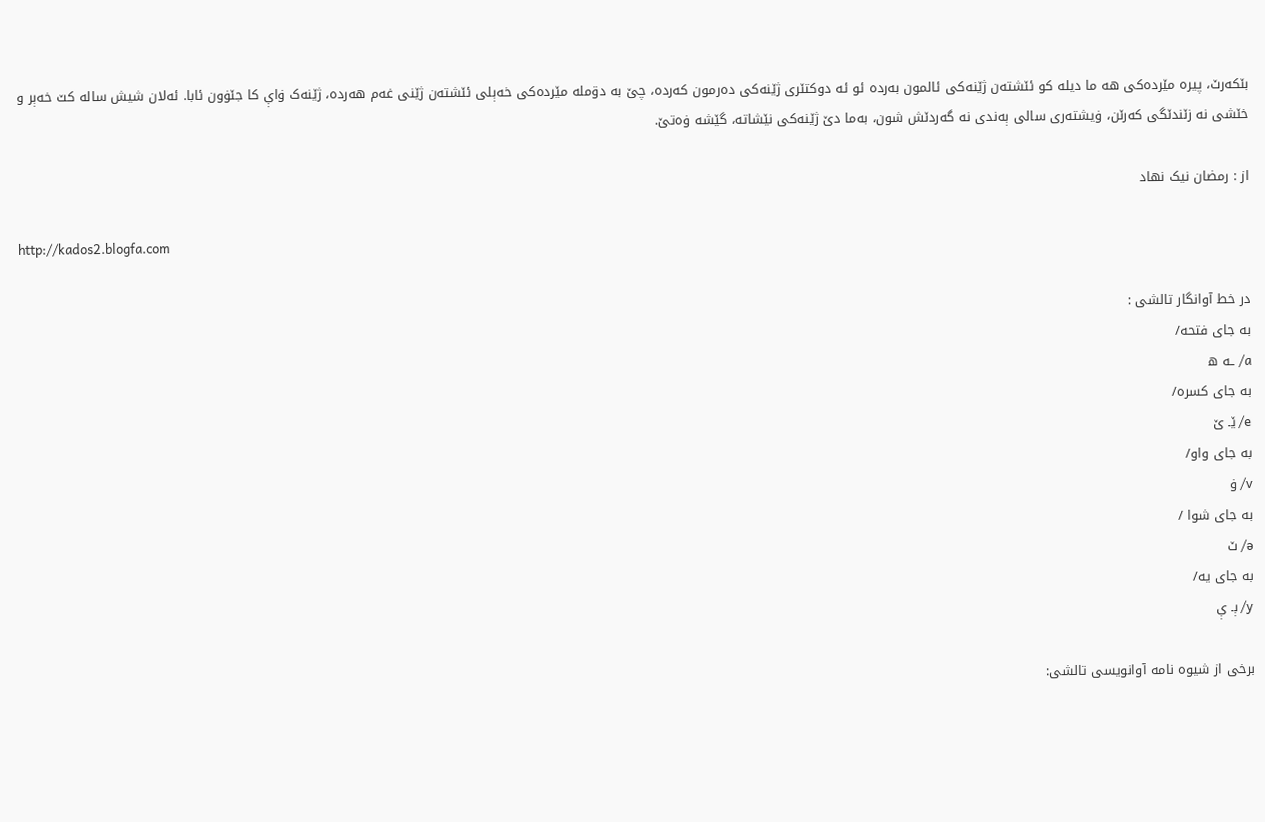بݖکه‌‌رݖ، پیره‌‌ مێرده‌‌کی هه‌‌ ما دیله‌‌ کو ئݖشته‌‌ن ژێنه‌‌کی ئالمون به‌‌رده‌‌ ئو ئه‌‌ دوکتݖری ژێنه‌‌کی ده‌رمون که‌‌رده‌، چێ به‌‌ دۊمله‌‌ مێرده‌‌کی خه‌‌ېلی ئݖشته‌‌ن ژێنی غه‌‌م هه‌‌رده، ژێنه‌‌ک ۏاې کا جݖۏون ئابا‌‌. ئه‌‌لان شیش ساله‌‌ کݖ خه‌‌ېر و خݖشی نه‌‌ زݖندݖگی که‌‌رݖن، ۏیشته‌‌ری سالی ېه‌‌ندی نه‌‌ گه‌‌ردݖش شون، به‌‌ما دێ ژێنه‌‌کی نێشاته‌‌، گێشه‌‌ ۏه‌‌تێ.

از : رمضان نیک نهاد

http://kados2.blogfa.com

در خط آوانگار تالشی‌ :
به جای فتحه/
a/ ـه ه
به جای کسره/
e/ ێـ ێ
به جای واو/
v/ ۏ
به جای شوا /
ə/ ݖ
به جای یه/
y/ ېـ ې

برخی از شیوه نامه آوانویسی تالشی‌: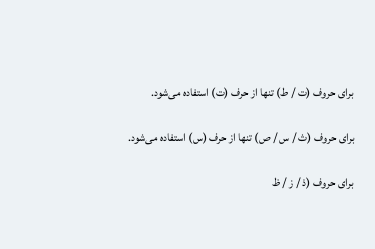برای حروف (ت / ط) تنها از حرف (ت) استفاده می‌شود.

برای حروف (ث / س / ص) تنها از حرف (س) استفاده می‌شود.

برای حروف (ذ / ز / ظ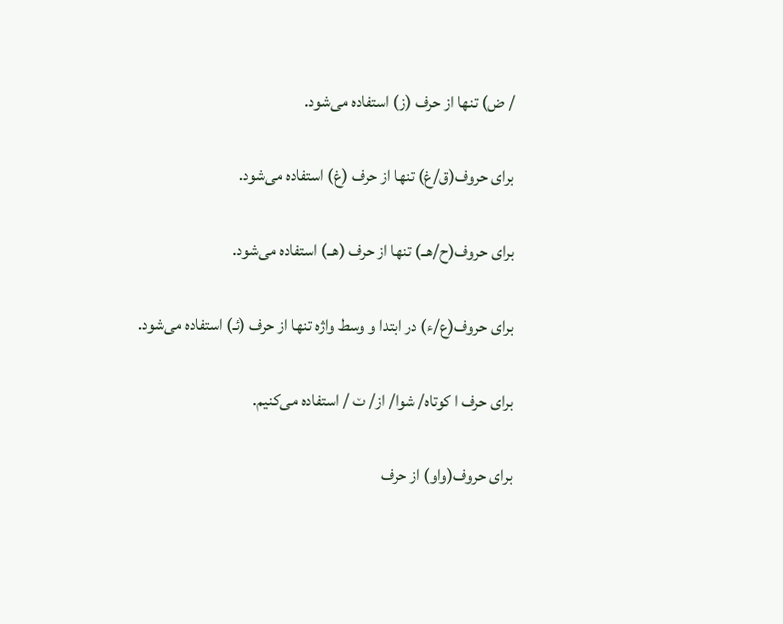/ ض) تنها از حرف (ز) استفاده می‌شود.

برای حروف(ق/غ) تنها از حرف (غ) استفاده می‌شود.

برای حروف(ح/هــ) تنها از حرف (هــ) استفاده می‌شود.

برای حروف(ع/ء) در ابتدا و وسط واژه تنها از حرف (ئـ) استفاده می‌شود.

برای حرف ا کوتاه/ شوا/ از/ ݖ / استفاده می‌کنیم.

برای حروف(واو) از حرف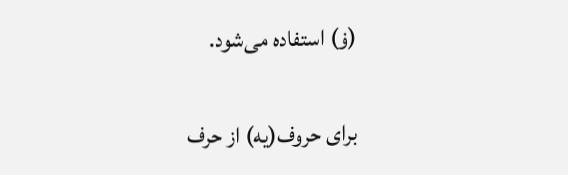(ۏ) استفاده می‌شود.

برای حروف(یه) از حرف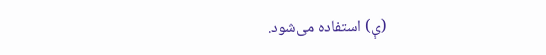(ې) استفاده می‌شود.